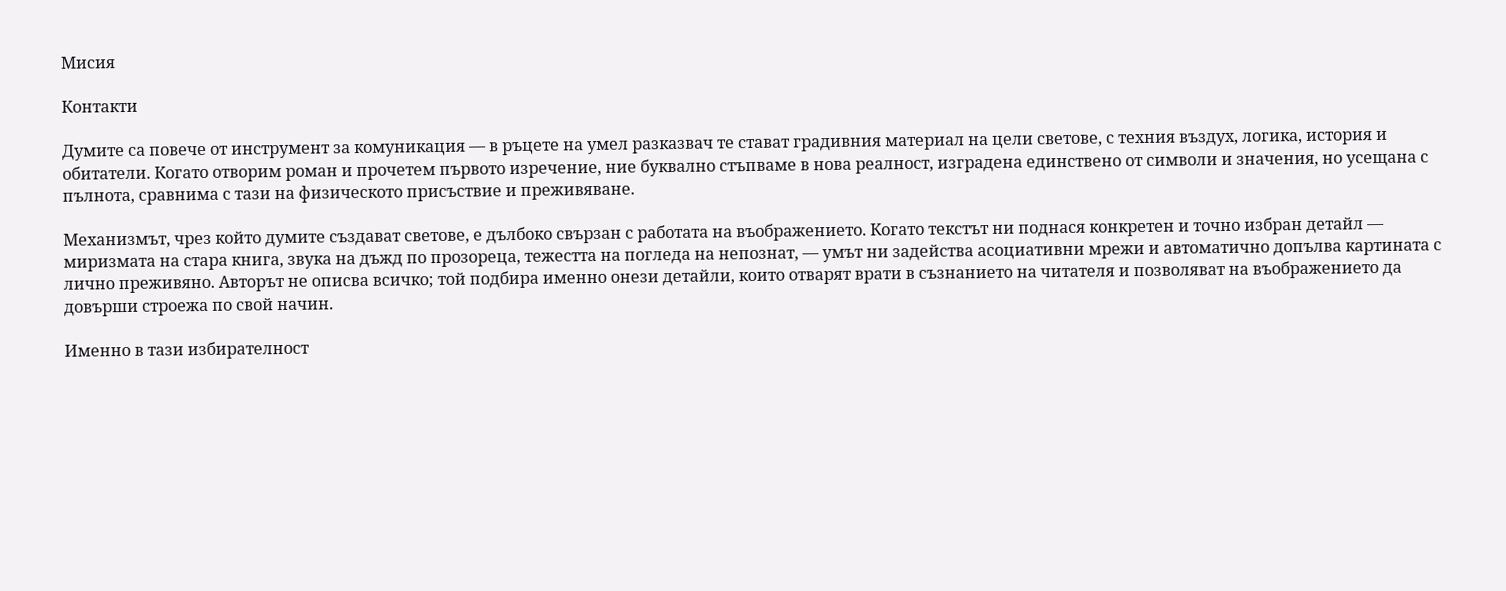Мисия

Контакти

Думите са повече от инструмент за комуникация — в ръцете на умел разказвач те стават градивния материал на цели светове, с техния въздух, логика, история и обитатели. Когато отворим роман и прочетем първото изречение, ние буквално стъпваме в нова реалност, изградена единствено от символи и значения, но усещана с пълнота, сравнима с тази на физическото присъствие и преживяване.

Механизмът, чрез който думите създават светове, е дълбоко свързан с работата на въображението. Когато текстът ни поднася конкретен и точно избран детайл — миризмата на стара книга, звука на дъжд по прозореца, тежестта на погледа на непознат, — умът ни задейства асоциативни мрежи и автоматично допълва картината с лично преживяно. Авторът не описва всичко; той подбира именно онези детайли, които отварят врати в съзнанието на читателя и позволяват на въображението да довърши строежа по свой начин.

Именно в тази избирателност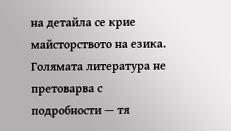на детайла се крие майсторството на езика. Голямата литература не претоварва с подробности — тя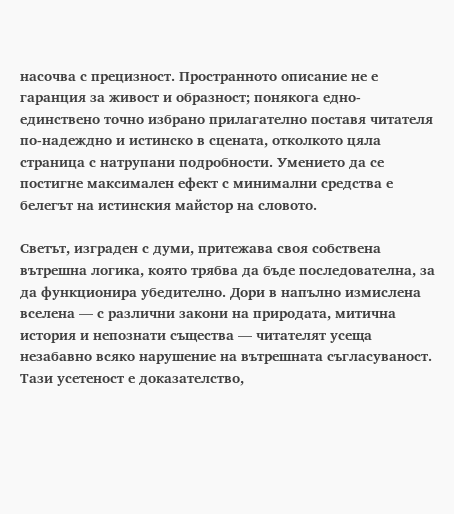насочва с прецизност. Пространното описание не е гаранция за живост и образност; понякога едно-единствено точно избрано прилагателно поставя читателя по-надеждно и истинско в сцената, отколкото цяла страница с натрупани подробности. Умението да се постигне максимален ефект с минимални средства е белегът на истинския майстор на словото.

Светът, изграден с думи, притежава своя собствена вътрешна логика, която трябва да бъде последователна, за да функционира убедително. Дори в напълно измислена вселена — с различни закони на природата, митична история и непознати същества — читателят усеща незабавно всяко нарушение на вътрешната съгласуваност. Тази усетеност е доказателство,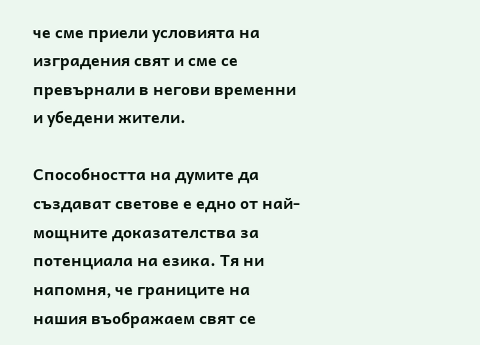че сме приели условията на изградения свят и сме се превърнали в негови временни и убедени жители.

Способността на думите да създават светове е едно от най-мощните доказателства за потенциала на езика. Тя ни напомня, че границите на нашия въображаем свят се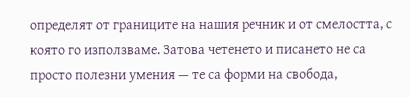определят от границите на нашия речник и от смелостта, с която го използваме. Затова четенето и писането не са просто полезни умения — те са форми на свобода,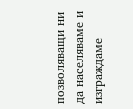позволяващи ни да населяваме и изграждаме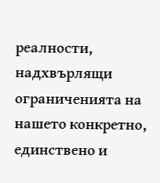реалности, надхвърлящи ограниченията на нашето конкретно, единствено и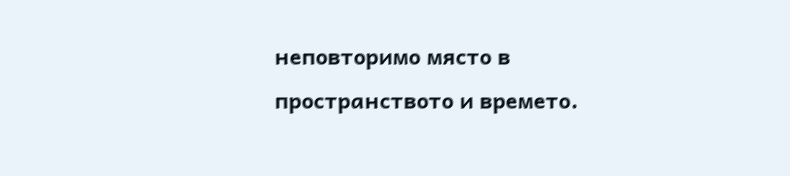неповторимо място в пространството и времето.